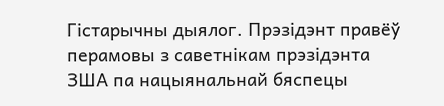Гістарычны дыялог. Прэзідэнт правёў перамовы з саветнікам прэзідэнта ЗША па нацыянальнай бяспецы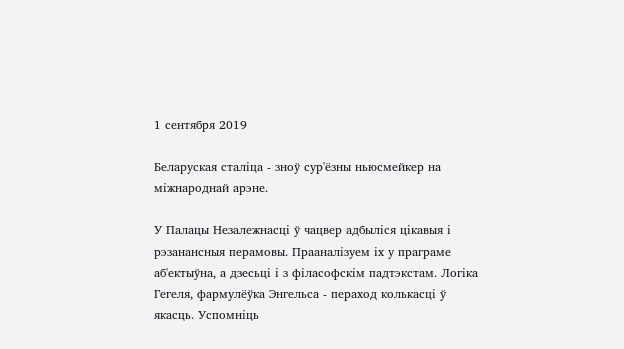1 сентября 2019

Беларуская сталіца - зноў сур'ёзны ньюсмейкер на міжнароднай арэне.

У Палацы Незалежнасці ў чацвер адбыліся цікавыя і рэзанансныя перамовы. Прааналізуем іх у праграме аб'ектыўна, а дзесьці і з філасофскім падтэкстам. Логіка Гегеля, фармулёўка Энгельса - пераход колькасці ў якасць. Успомніць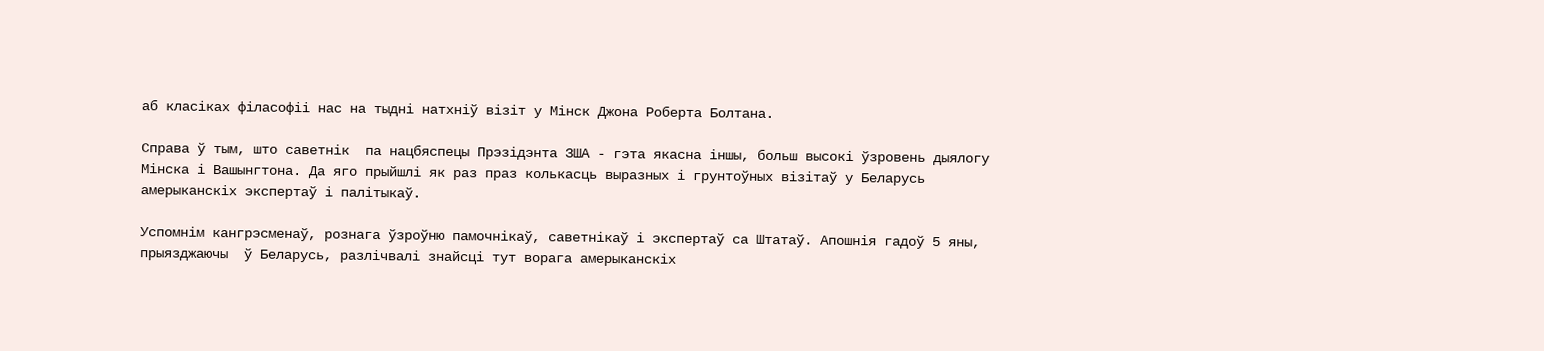аб класіках філасофіі нас на тыдні натхніў візіт у Мінск Джона Роберта Болтана.

Справа ў тым, што саветнік  па нацбяспецы Прэзідэнта ЗША - гэта якасна іншы, больш высокі ўзровень дыялогу Мінска і Вашынгтона. Да яго прыйшлі як раз праз колькасць выразных і грунтоўных візітаў у Беларусь амерыканскіх экспертаў і палітыкаў.

Успомнім кангрэсменаў, рознага ўзроўню памочнікаў, саветнікаў і экспертаў са Штатаў. Апошнія гадоў 5 яны, прыязджаючы  ў Беларусь, разлічвалі знайсці тут ворага амерыканскіх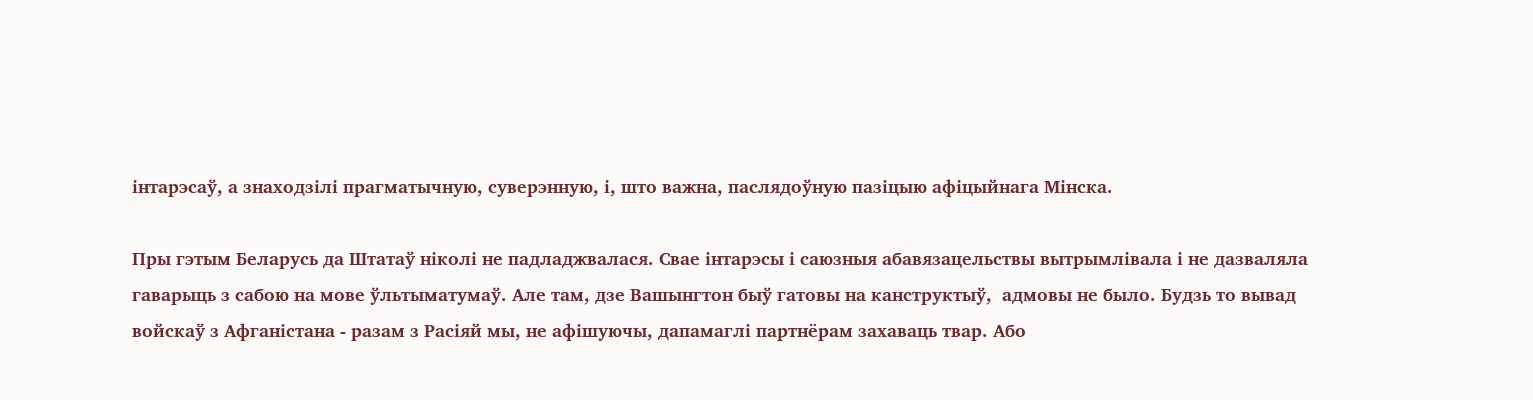інтарэсаў, а знаходзілі прагматычную, суверэнную, і, што важна, паслядоўную пазіцыю афіцыйнага Мінска.

Пры гэтым Беларусь да Штатаў ніколі не падладжвалася. Свае інтарэсы і саюзныя абавязацельствы вытрымлівала і не дазваляла гаварыць з сабою на мове ўльтыматумаў. Але там, дзе Вашынгтон быў гатовы на канструктыў,  адмовы не было. Будзь то вывад войскаў з Афганістана - разам з Расіяй мы, не афішуючы, дапамаглі партнёрам захаваць твар. Або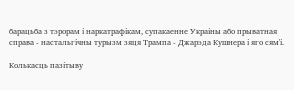барацьба з тэрорам і наркатрафікам, супакаенне Украіны або прыватная справа - настальгічны турызм зяця Трампа - Джарэда Кушнера і яго сям'і.

Колькасць пазітыву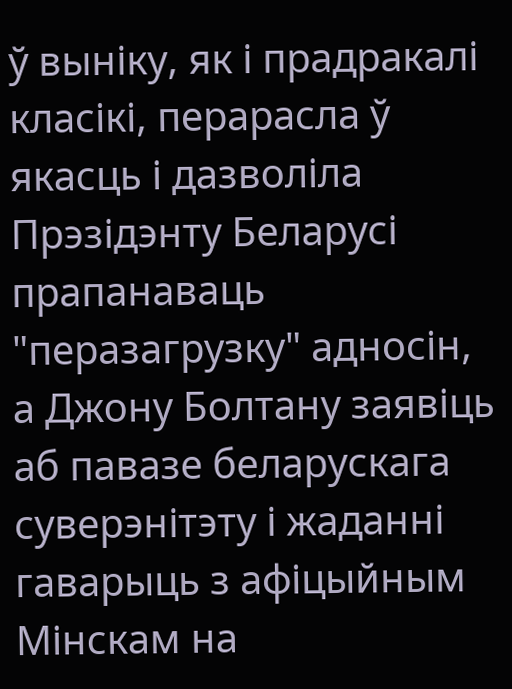ў выніку, як і прадракалі класікі, перарасла ў якасць і дазволіла Прэзідэнту Беларусі прапанаваць "перазагрузку" адносін, а Джону Болтану заявіць аб павазе беларускага суверэнітэту і жаданні гаварыць з афіцыйным Мінскам на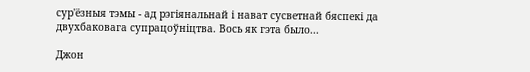сур'ёзныя тэмы - ад рэгіянальнай і нават сусветнай бяспекі да двухбаковага супрацоўніцтва. Вось як гэта было...

Джон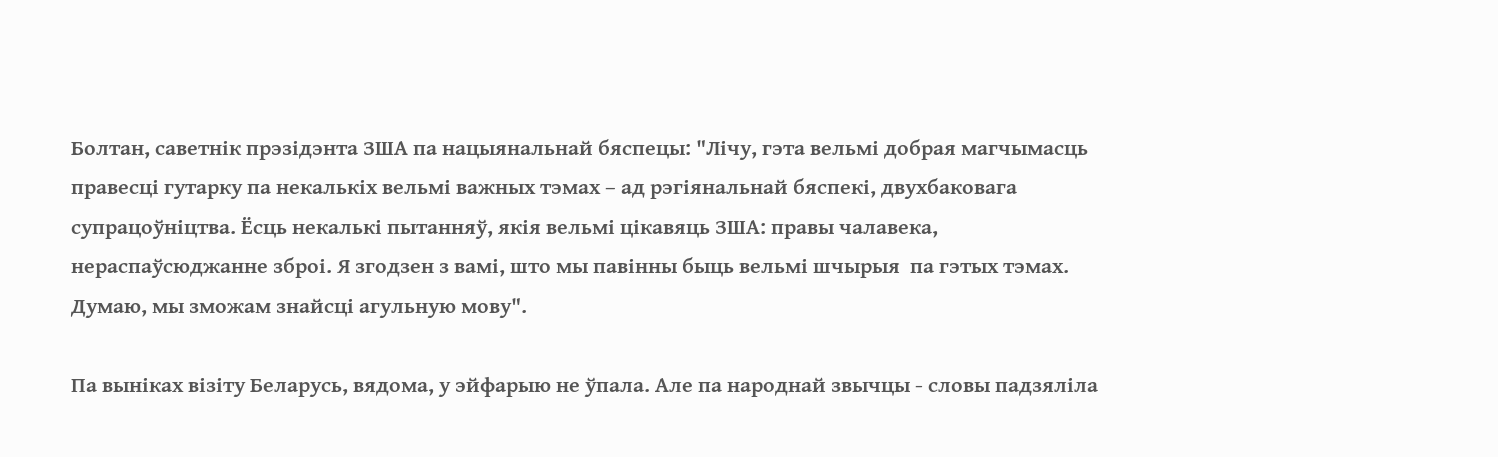Болтан, саветнік прэзідэнта ЗША па нацыянальнай бяспецы: "Лічу, гэта вельмі добрая магчымасць правесці гутарку па некалькіх вельмі важных тэмах – ад рэгіянальнай бяспекі, двухбаковага супрацоўніцтва. Ёсць некалькі пытанняў, якія вельмі цікавяць ЗША: правы чалавека, нераспаўсюджанне зброі. Я згодзен з вамі, што мы павінны быць вельмі шчырыя  па гэтых тэмах. Думаю, мы зможам знайсці агульную мову".

Па выніках візіту Беларусь, вядома, у эйфарыю не ўпала. Але па народнай звычцы - словы падзяліла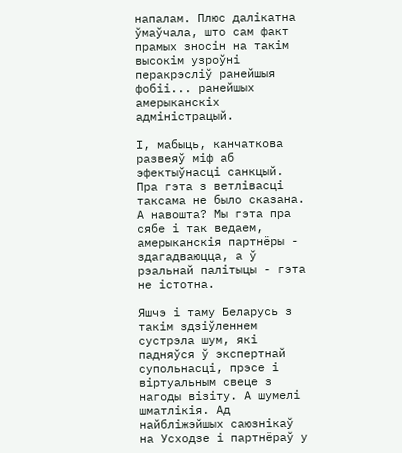напалам. Плюс далікатна ўмаўчала, што сам факт прамых зносін на такім высокім узроўні перакрэсліў ранейшыя фобіі... ранейшых амерыканскіх адміністрацый.

І, мабыць, канчаткова развеяў міф аб эфектыўнасці санкцый. Пра гэта з ветлівасці  таксама не было сказана. А навошта? Мы гэта пра сябе і так ведаем, амерыканскія партнёры - здагадваюцца, а ў рэальнай палітыцы - гэта не істотна.

Яшчэ і таму Беларусь з такім здзіўленнем сустрэла шум, які падняўся ў экспертнай супольнасці, прэсе і віртуальным свеце з нагоды візіту. А шумелі шматлікія. Ад найбліжэйшых саюзнікаў на Усходзе і партнёраў у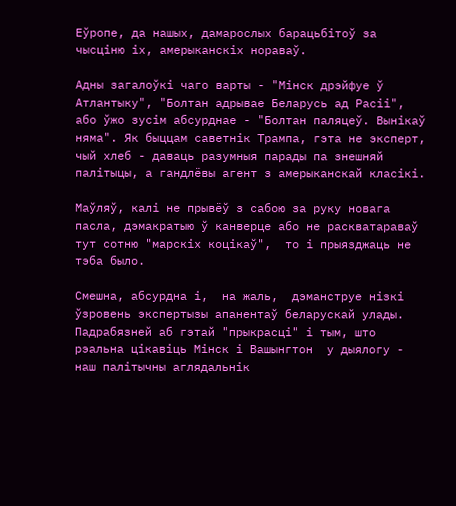Еўропе, да нашых, дамарослых барацьбітоў за чысціню іх, амерыканскіх нораваў.

Адны загалоўкі чаго варты - "Мінск дрэйфуе ў Атлантыку", "Болтан адрывае Беларусь ад Расіі", або ўжо зусім абсурднае - "Болтан паляцеў. Вынікаў няма". Як быццам саветнік Трампа, гэта не эксперт, чый хлеб - даваць разумныя парады па знешняй палітыцы, а гандлёвы агент з амерыканскай класікі.

Маўляў, калі не прывёў з сабою за руку новага пасла, дэмакратыю ў канверце або не раскватараваў тут сотню "марскіх коцікаў",  то і прыязджаць не тэба было.

Смешна, абсурдна і,  на жаль,  дэманструе нізкі ўзровень экспертызы апанентаў беларускай улады. Падрабязней аб гэтай "прыкрасці" і тым, што рэальна цікавіць Мінск і Вашынгтон  у дыялогу - наш палітычны аглядальнік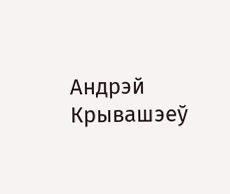Андрэй Крывашэеў